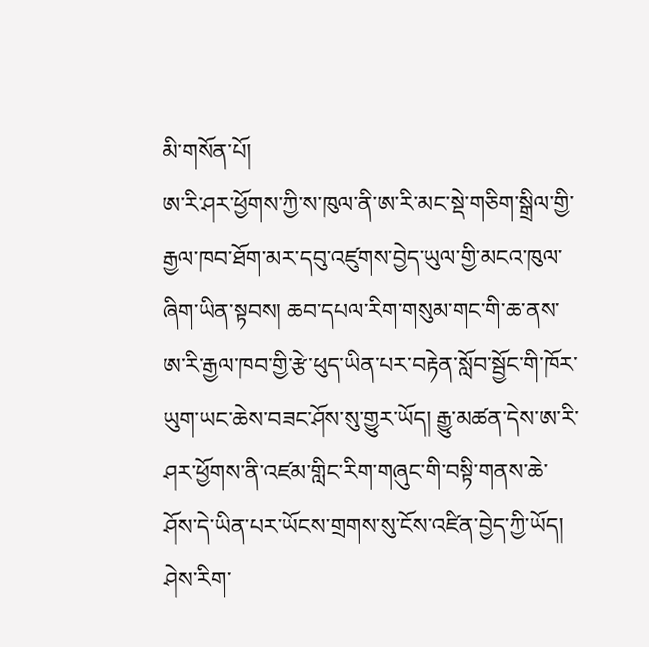མི་གསོན་པོ།
ཨ་རི་ཤར་ཕྱོགས་ཀྱི་ས་ཁུལ་ནི་ཨ་རི་མང་སྡེ་གཅིག་སྒྲིལ་གྱི་རྒྱལ་ཁབ་ཐོག་མར་དབུ་འཛུགས་བྱེད་ཡུལ་གྱི་མངའ་ཁུལ་ཞིག་ཡིན་སྟབས། ཆབ་དཔལ་རིག་གསུམ་གང་གི་ཆ་ནས་ཨ་རི་རྒྱལ་ཁབ་གྱི་རྩེ་ཕུད་ཡིན་པར་བརྟེན་སློབ་སྦྱོང་གི་ཁོར་ཡུག་ཡང་ཆེས་བཟང་ཤོས་སུ་གྱུར་ཡོད། རྒྱུ་མཚན་དེས་ཨ་རི་ཤར་ཕྱོགས་ནི་འཛམ་གླིང་རིག་གཞུང་གི་བསྟི་གནས་ཆེ་ཤོས་དེ་ཡིན་པར་ཡོངས་གྲགས་སུ་ངོས་འཛིན་བྱེད་ཀྱི་ཡོད། ཤེས་རིག་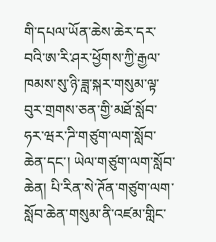གི་དཔལ་ཡོན་ཆེས་ཆེར་དར་བའི་ཨ་རི་ཤར་ཕྱོགས་ཀྱི་རྒྱལ་ཁམས་སུ་ཉི་ཟླ་སྐར་གསུམ་ལྟ་བུར་གྲགས་ཅན་གྱི་མཐོ་སློབ་ཧར་ཝར་ཌི་གཙུག་ལག་སློབ་ཆེན་དང་། ཡེལ་གཙུག་ལག་སློབ་ཆེན། པི་རིན་སེ་ཊོན་གཙུག་ལག་སློབ་ཆེན་གསུམ་ནི་འཛམ་གླིང་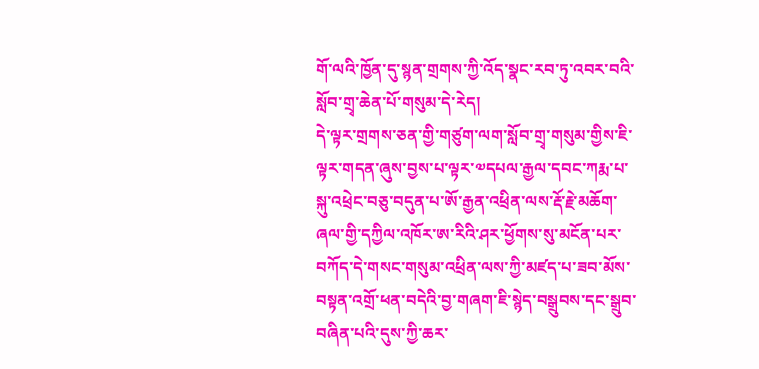གོ་ལའི་ཁྱོན་དུ་སྙན་གྲགས་ཀྱི་འོད་སྣང་རབ་ཏུ་འབར་བའི་སློབ་གྲྭ་ཆེན་པོ་གསུམ་དེ་རེད།
དེ་ལྟར་གྲགས་ཅན་གྱི་གཙུག་ལག་སློབ་གྲྭ་གསུམ་གྱིས་ཇི་ལྟར་གདན་ཞུས་བྱས་པ་ལྟར་༧དཔལ་རྒྱལ་དབང་ཀརྨ་པ་སྐུ་འཕྲེང་བཅུ་བདུན་པ་ཨོ་རྒྱན་འཕྲིན་ལས་རྡོ་རྗེ་མཆོག་ཞལ་གྱི་དཀྱིལ་འཁོར་ཨ་རིའི་ཤར་ཕྱོགས་སུ་མངོན་པར་བཀོད་དེ་གསང་གསུམ་འཕྲིན་ལས་ཀྱི་མཛད་པ་ཟབ་མོས་བསྟན་འགྲོ་ཕན་བདེའི་བྱ་གཞག་ཇི་སྙེད་བསྒྲུབས་དང་སྒྲུབ་བཞིན་པའི་དུས་ཀྱི་ཆར་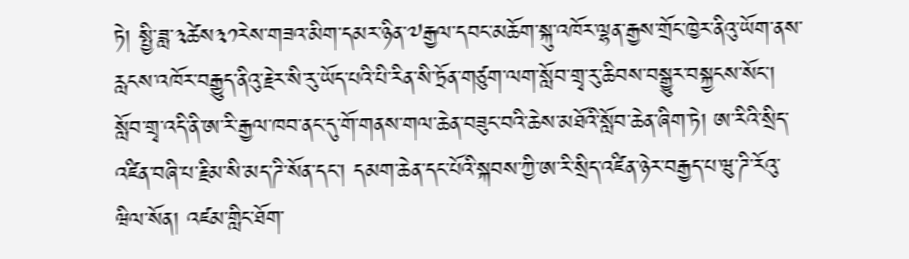ཏེ། སྤྱི་ཟླ་༣ཚེས༣༡རེས་གཟའ་མིག་དམར་ཉིན་༧རྒྱལ་དབང་མཆོག་སྐུ་འཁོར་ལྷན་རྒྱས་གྲོང་ཁྱེར་ནིའུ་ཡོག་ནས་རླངས་འཁོར་བརྒྱུད་ནིའུ་རྗེར་སི་རུ་ཡོད་པའི་པི་རིན་སི་ཏྲོན་གཙུག་ལག་སློབ་གྲྭ་རུ་ཆིབས་བསྒྱུར་བསྐྱངས་སོང་།
སློབ་གྲྭ་འདི་ནི་ཨ་རི་རྒྱལ་ཁབ་ནང་དུ་གོ་གནས་གལ་ཆེན་བཟུང་བའི་ཆེས་མཐོའི་སློབ་ཆེན་ཞིག་ཏེ། ཨ་རིའི་སྲིད་འཛིན་བཞི་པ་རྗིམ་སི་མད་ཌི་སོན་དང་། དམག་ཆེན་དང་པོའི་སྐབས་ཀྱི་ཨ་རི་སྲིད་འཛིན་ཉེར་བརྒྱད་པ་ཝུ་ཌི་རོའུ་ཝིལ་སོན། འཛམ་གླིང་ཐོག་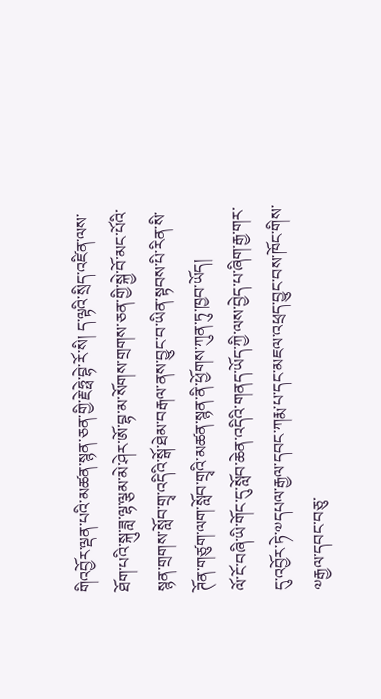གིའབྱོར་ལྡན་པའི་མཚན་སྙན་ཅན་གྱི་རྗེ་ཧྥེ་བྷེ་རོ་སི། ད་ལྟའི་སྲིད་འཛིན་ལས་ཐོག་པའི་སྐུ་ཟླ་ལྷ་ལྕམ་མེ་ཤེར་ཨོ་བྷ་མ་སོགས་གྲགས་ཅན་གྱི་སྐྱེ་བོ་མང་པོའི་སྙན་གྲགས་སློབ་གྲྭ་འདིའི་སྒོ་ཐེམ་བརྒལ་ནས་བྱུང་བ་ཡིན་སྟབས་པི་རིན་སི་ཊོན་གཙུག་ལག་སློབ་གྲྭའི་མཚན་སྙན་ནི་ཕྱོགས་ཀུན་ཏུ་ཁྱབ་ཡོད།
ལོ་ངོ་བཞི་ཡི་གོང་དུ་སློབ་ཆེན་འདིའི་གནད་ཡོད་ཀྱི་ལས་བྱེད་པ་ཞིག་རྒྱ་གར་དུ་འབྱོར་ཏེ་༧དཔལ་རྒྱལ་དབང་ཀརྨ་པ་དང་མཇལ་འཕྲད་བྱུང་བས་ཁོང་གིས་༧རྒྱལ་དབང་བཅུ་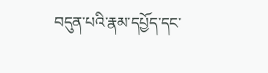བདུན་པའི་རྣམ་དཔྱོད་དང་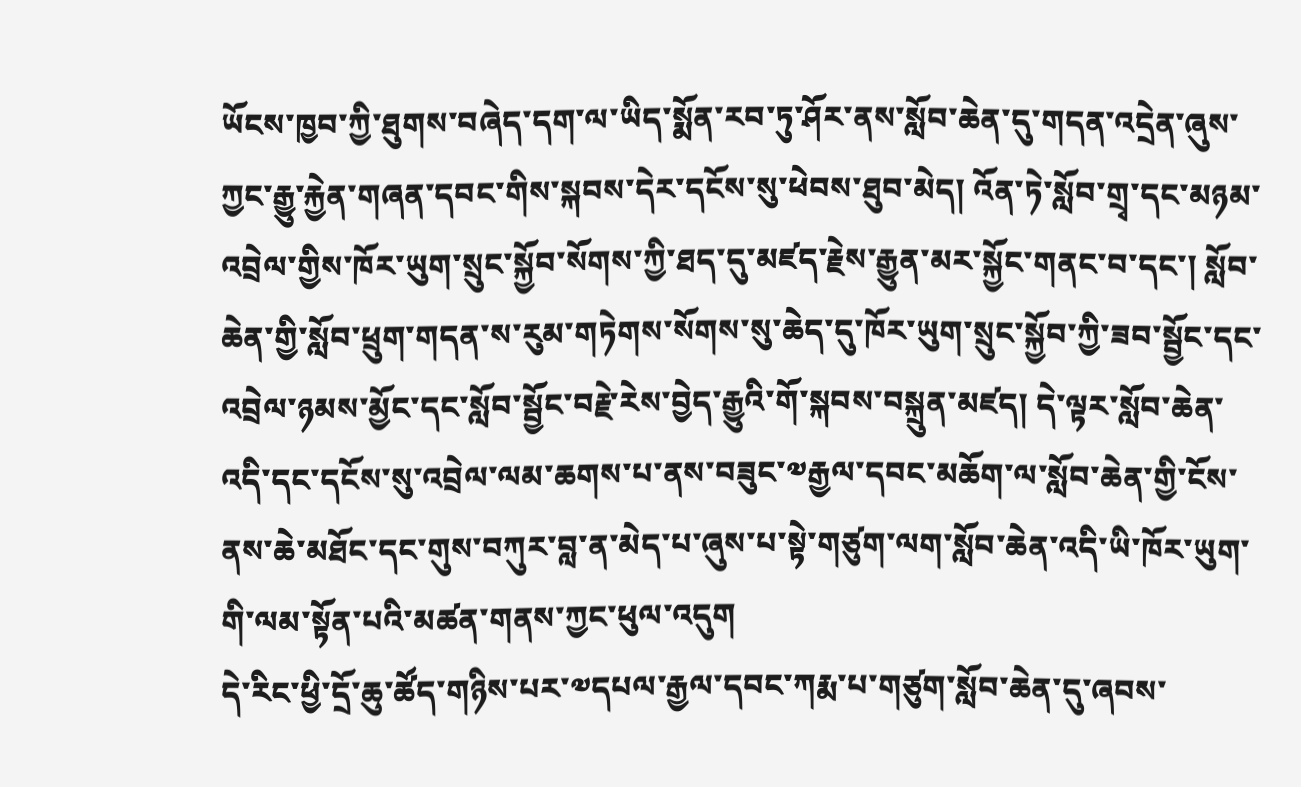ཡོངས་ཁྱབ་ཀྱི་ཐུགས་བཞེད་དག་ལ་ཡིད་སྨོན་རབ་ཏུ་ཤོར་ནས་སློབ་ཆེན་དུ་གདན་འདྲེན་ཞུས་ཀྱང་རྒྱུ་རྐྱེན་གཞན་དབང་གིས་སྐབས་དེར་དངོས་སུ་ཕེབས་ཐུབ་མེད། འོན་ཏེ་སློབ་གྲྭ་དང་མཉམ་འབྲེལ་གྱིས་ཁོར་ཡུག་སྲུང་སྐྱོབ་སོགས་ཀྱི་ཐད་དུ་མཛད་རྗེས་རྒྱུན་མར་སྐྱོང་གནང་བ་དང་། སློབ་ཆེན་གྱི་སློབ་ཕྲུག་གདན་ས་རུམ་གཏེགས་སོགས་སུ་ཆེད་དུ་ཁོར་ཡུག་སྲུང་སྐྱོབ་ཀྱི་ཟབ་སྦྱོང་དང་འབྲེལ་ཉམས་མྱོང་དང་སློབ་སྦྱོང་བརྗེ་རེས་བྱེད་རྒྱུའི་གོ་སྐབས་བསྐྲུན་མཛད། དེ་ལྟར་སློབ་ཆེན་འདི་དང་དངོས་སུ་འབྲེལ་ལམ་ཆགས་པ་ནས་བཟུང་༧རྒྱལ་དབང་མཆོག་ལ་སློབ་ཆེན་གྱི་ངོས་ནས་ཆེ་མཐོང་དང་གུས་བཀུར་བླ་ན་མེད་པ་ཞུས་པ་སྟེ་གཙུག་ལག་སློབ་ཆེན་འདི་ཡི་ཁོར་ཡུག་གི་ལམ་སྟོན་པའི་མཚན་གནས་ཀྱང་ཕུལ་འདུག
དེ་རིང་ཕྱི་དྲོ་ཆུ་ཚོད་གཉིས་པར་༧དཔལ་རྒྱལ་དབང་ཀརྨ་པ་གཙུག་སློབ་ཆེན་དུ་ཞབས་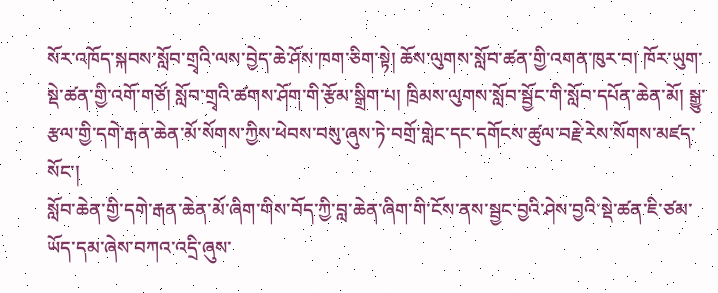སོར་འཁོད་སྐབས་སློབ་གྲྭའི་ལས་བྱེད་ཆེ་ཤོས་ཁག་ཅིག་སྟེ། ཆོས་ལུགས་སློབ་ཚན་གྱི་འགན་ཁུར་བ། ཁོར་ཡུག་སྡེ་ཚན་གྱི་འགོ་གཙོ། སློབ་གྲྭའི་ཚགས་ཤོག་གི་རྩོམ་སྒྲིག་པ། ཁྲིམས་ལུགས་སློབ་སྦྱོང་གི་སློབ་དཔོན་ཆེན་མོ། སྒྱུ་རྩལ་གྱི་དགེ་རྒན་ཆེན་མོ་སོགས་ཀྱིས་ཕེབས་བསུ་ཞུས་ཏེ་བགྲོ་གླེང་དང་དགོངས་ཚུལ་བརྗེ་རེས་སོགས་མཛད་སོང་།
སློབ་ཆེན་གྱི་དགེ་རྒན་ཆེན་མོ་ཞིག་གིས་བོད་ཀྱི་བླ་ཆེན་ཞིག་གི་ངོས་ནས་སྦྱང་བྱའི་ཤེས་བྱའི་སྡེ་ཚན་ཇི་ཙམ་ཡོད་དམ་ཞེས་བཀའ་འདྲི་ཞུས་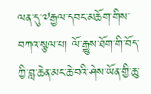ལན་དུ་༧རྒྱལ་དབང་མཆོག་གིས་བཀའ་སྩལ་པ། ལོ་རྒྱུས་ཐོག་གི་བོད་ཀྱི་བླ་ཆེན་མང་ཆེ་བའི་ཤེས་ཡོན་གྱི་ཆུ་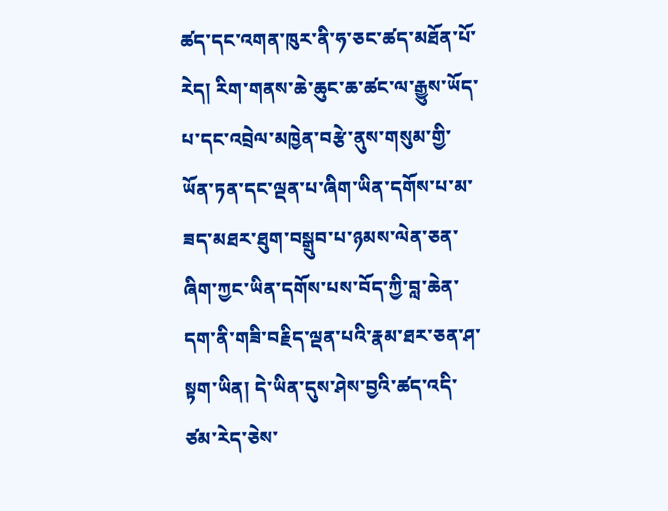ཚད་དང་འགན་ཁུར་ནི་ཧ་ཅང་ཚད་མཐོན་པོ་རེད། རིག་གནས་ཆེ་ཆུང་ཆ་ཚང་ལ་རྒྱུས་ཡོད་པ་དང་འབྲེལ་མཁྱེན་བརྩེ་ནུས་གསུམ་གྱི་ཡོན་ཏན་དང་ལྡན་པ་ཞིག་ཡིན་དགོས་པ་མ་ཟད་མཐར་ཐུག་བསྒྲུབ་པ་ཉམས་ལེན་ཅན་ཞིག་ཀྱང་ཡིན་དགོས་པས་བོད་ཀྱི་བླ་ཆེན་དག་ནི་གཟི་བརྗིད་ལྡན་པའི་རྣམ་ཐར་ཅན་ཤ་སྟག་ཡིན། དེ་ཡིན་དུས་ཤེས་བྱའི་ཚད་འདི་ཙམ་རེད་ཅེས་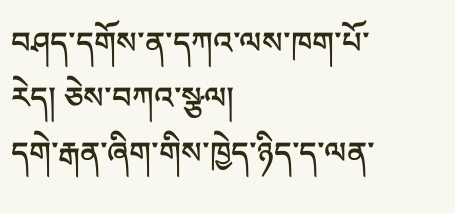བཤད་དགོས་ན་དཀའ་ལས་ཁག་པོ་རེད། ཅེས་བཀའ་སྩལ།
དགེ་རྒན་ཞིག་གིས་ཁྱེད་ཉིད་ད་ལན་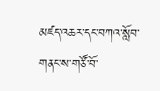མཛད་འཆར་དང་བཀའ་སློབ་གནང་ས་གཙོ་བོ་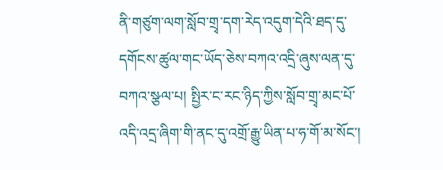ནི་གཙུག་ལག་སློབ་གྲྭ་དག་རེད་འདུག་དེའི་ཐད་དུ་དགོངས་ཚུལ་གང་ཡོད་ཅེས་བཀའ་འདྲི་ཞུས་ལན་དུ་བཀའ་སྩལ་པ། སྤྱིར་ང་རང་ཉིད་ཀྱིས་སློབ་གྲྭ་མང་པོ་འདི་འདྲ་ཞིག་གི་ནང་དུ་འགྲོ་རྒྱུ་ཡིན་པ་ཧ་གོ་མ་སོང་།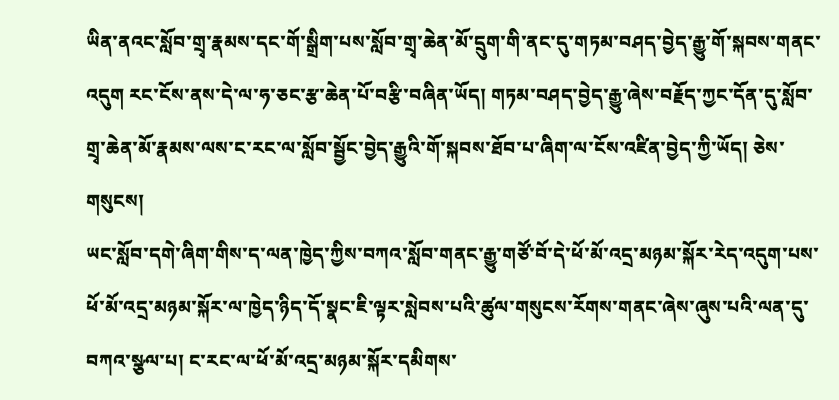ཡིན་ནའང་སློབ་གྲྭ་རྣམས་དང་གོ་སྒྲིག་པས་སློབ་གྲྭ་ཆེན་མོ་དྲུག་གི་ནང་དུ་གཏམ་བཤད་བྱེད་རྒྱུ་གོ་སྐབས་གནང་འདུག རང་ངོས་ནས་དེ་ལ་ཧ་ཅང་རྩ་ཆེན་པོ་བརྩི་བཞིན་ཡོད། གཏམ་བཤད་བྱེད་རྒྱུ་ཞེས་བརྗོད་ཀྱང་དོན་དུ་སློབ་གྲྭ་ཆེན་མོ་རྣམས་ལས་ང་རང་ལ་སློབ་སྦྱོང་བྱེད་རྒྱུའི་གོ་སྐབས་ཐོབ་པ་ཞིག་ལ་ངོས་འཛིན་བྱེད་ཀྱི་ཡོད། ཅེས་གསུངས།
ཡང་སློབ་དགེ་ཞིག་གིས་ད་ལན་ཁྱེད་ཀྱིས་བཀའ་སློབ་གནང་རྒྱུ་གཙོ་བོ་དེ་ཕོ་མོ་འདྲ་མཉམ་སྐོར་རེད་འདུག་པས་ཕོ་མོ་འདྲ་མཉམ་སྐོར་ལ་ཁྱེད་ཉིད་དོ་སྣང་ཇི་ལྟར་སླེབས་པའི་ཚུལ་གསུངས་རོགས་གནང་ཞེས་ཞུས་པའི་ལན་དུ་བཀའ་སྩལ་པ། ང་རང་ལ་ཕོ་མོ་འདྲ་མཉམ་སྐོར་དམིགས་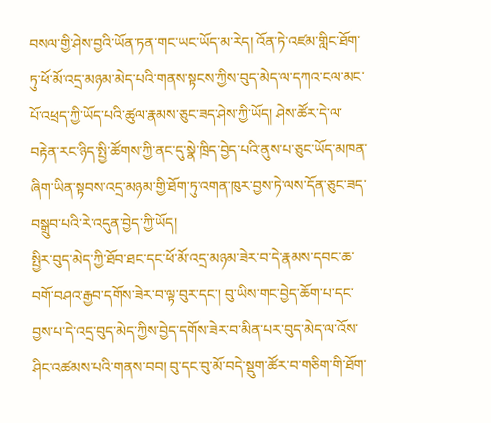བསལ་གྱི་ཤེས་བྱའི་ཡོན་ཏན་གང་ཡང་ཡོད་མ་རེད། འོན་ཏེ་འཛམ་གླིང་ཐོག་ཏུ་ཕོ་མོ་འདྲ་མཉམ་མེད་པའི་གནས་སྟངས་ཀྱིས་བུད་མེད་ལ་དཀའ་ངལ་མང་པོ་འཕྲད་ཀྱི་ཡོད་པའི་ཚུལ་རྣམས་ཅུང་ཟད་ཤེས་ཀྱི་ཡོད། ཤེས་ཚོར་དེ་ལ་བརྟེན་རང་ཉིད་སྤྱི་ཚོགས་ཀྱི་ནང་དུ་སྣེ་ཁྲིད་བྱེད་པའི་ནུས་པ་ཅུང་ཡོད་མཁན་ཞིག་ཡིན་སྟབས་འདྲ་མཉམ་གྱི་ཐོག་ཏུ་འགན་ཁུར་བྱས་ཏེ་ལས་དོན་ཅུང་ཟད་བསྒྲུབ་པའི་རེ་འདུན་བྱེད་ཀྱི་ཡོད།
སྤྱིར་བུད་མེད་ཀྱི་ཐོབ་ཐང་དང་ཕོ་མོ་འདྲ་མཉམ་ཟེར་བ་དེ་རྣམས་དབང་ཆ་བགོ་བཤའ་རྒྱབ་དགོས་ཟེར་བ་ལྟ་བུར་དང་། བུ་ཡིས་གང་བྱེད་ཆོག་པ་དང་བྱས་པ་དེ་འདྲ་བུད་མེད་ཀྱིས་བྱེད་དགོས་ཟེར་བ་མིན་པར་བུད་མེད་ལ་འོས་ཤིང་འཚམས་པའི་གནས་བབ། བུ་དང་བུ་མོ་བདེ་སྡུག་ཚོར་བ་གཅིག་གི་ཐོག་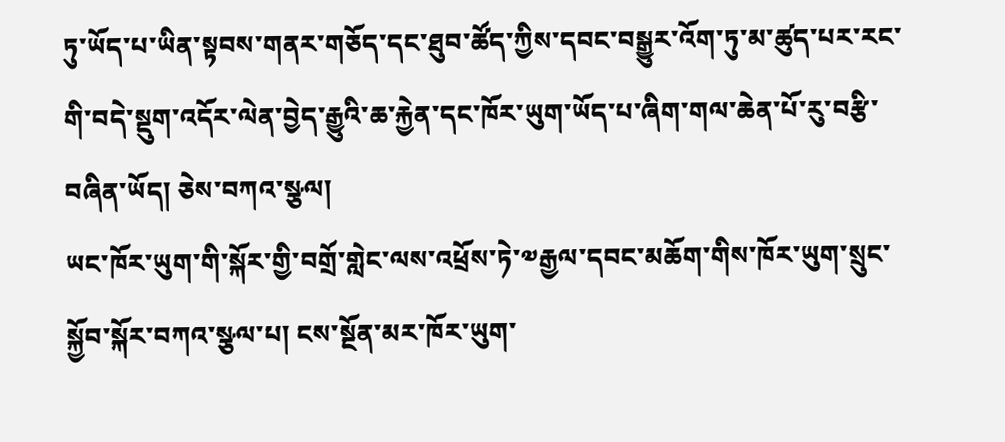ཏུ་ཡོད་པ་ཡིན་སྟབས་གནར་གཅོད་དང་ཐུབ་ཚོད་ཀྱིས་དབང་བསྒྱུར་འོག་ཏུ་མ་ཚུད་པར་རང་གི་བདེ་སྡུག་འདོར་ལེན་བྱེད་རྒྱུའི་ཆ་རྐྱེན་དང་ཁོར་ཡུག་ཡོད་པ་ཞིག་གལ་ཆེན་པོ་རུ་བརྩི་བཞིན་ཡོད། ཅེས་བཀའ་སྩལ།
ཡང་ཁོར་ཡུག་གི་སྐོར་གྱི་བགྲོ་གླེང་ལས་འཕྲོས་ཏེ་༧རྒྱལ་དབང་མཆོག་གིས་ཁོར་ཡུག་སྲུང་སྐྱོབ་སྐོར་བཀའ་སྩལ་པ། ངས་སྔོན་མར་ཁོར་ཡུག་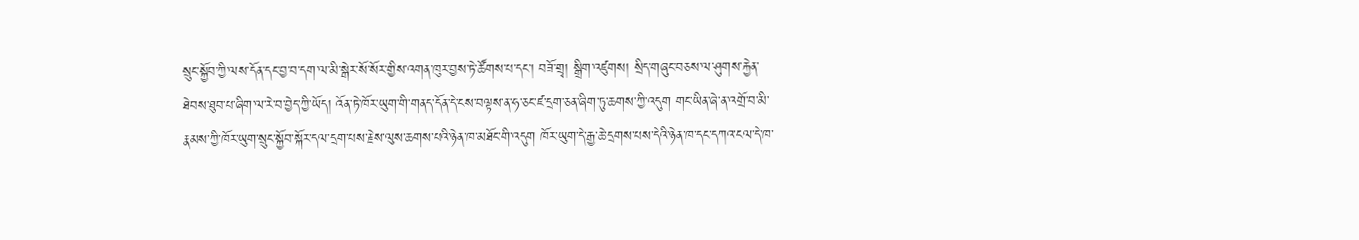སྲུང་སྐྱོབ་ཀྱི་ལས་དོན་དང་བྱ་བ་དག་ལ་མི་སྒེར་སོ་སོར་གྱིས་འགན་ཁུར་བྱས་ཏེ་ཚོགས་པ་དང་། བཟོ་གྲྭ། སྒྲིག་འཛུགས། སྲིད་གཞུང་བཅས་ལ་ཤུགས་རྐྱེན་ཐེབས་ཐུབ་པ་ཞིག་ལ་རེ་བ་བྱེད་ཀྱི་ཡོད། འོན་ཏེ་ཁོར་ཡུག་གི་གནད་དོན་དེ་ངས་བལྟས་ན་ཧ་ཅང་ཛ་དྲག་ཅན་ཞིག་ཏུ་ཆགས་ཀྱི་འདུག གང་ཡིན་ཞེ་ན་འགྲོ་བ་མི་རྣམས་ཀྱི་ཁོར་ཡུག་སྲུང་སྐྱོབ་སྐོར་དལ་དྲག་པས་རྗེས་ལུས་ཆགས་པའི་ཉེན་ཁ་མཐོང་གི་འདུག ཁོར་ཡུག་དེ་རྒྱ་ཆེ་དྲགས་པས་དེའི་ཉེན་ཁ་དང་དཀའ་ངལ་དེ་ཁ་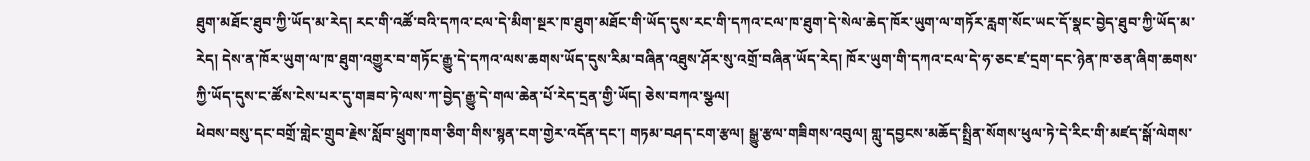ཐུག་མཐོང་ཐུབ་ཀྱི་ཡོད་མ་རེད། རང་གི་འཚོ་བའི་དཀའ་ངལ་དེ་མིག་སྔར་ཁ་ཐུག་མཐོང་གི་ཡོད་དུས་རང་གི་དཀའ་ངལ་ཁ་ཐུག་དེ་སེལ་ཆེད་ཁོར་ཡུག་ལ་གཏོར་རླག་སོང་ཡང་དོ་སྣང་བྱེད་ཐུབ་ཀྱི་ཡོད་མ་རེད། དེས་ན་ཁོར་ཡུག་ལ་ཁ་ཐུག་འགྱུར་བ་གཏོང་རྒྱུ་དེ་དཀའ་ལས་ཆགས་ཡོད་དུས་རིམ་བཞིན་འཐུས་ཤོར་སུ་འགྲོ་བཞིན་ཡོད་རེད། ཁོར་ཡུག་གི་དཀའ་ངལ་དེ་ཧ་ཅང་ཛ་དྲག་དང་ཉེན་ཁ་ཅན་ཞིག་ཆགས་ཀྱི་ཡོད་དུས་ང་ཚོས་ངེས་པར་དུ་གཟབ་ཏེ་ལས་ཀ་བྱེད་རྒྱུ་དེ་གལ་ཆེན་པོ་རེད་དྲན་གྱི་ཡོད། ཅེས་བཀའ་སྩལ།
ཕེབས་བསུ་དང་བགྲོ་གླེང་གྲུབ་རྗེས་སློབ་ཕྲུག་ཁག་ཅིག་གིས་སྙན་ངག་གྱེར་འདོན་དང་། གཏམ་བཤད་ངག་རྩལ། སྒྱུ་རྩལ་གཟིགས་འབུལ། གླུ་དབྱངས་མཆོད་སྤྲིན་སོགས་ཕུལ་ཏེ་དེ་རིང་གི་མཛད་སྒོ་ལེགས་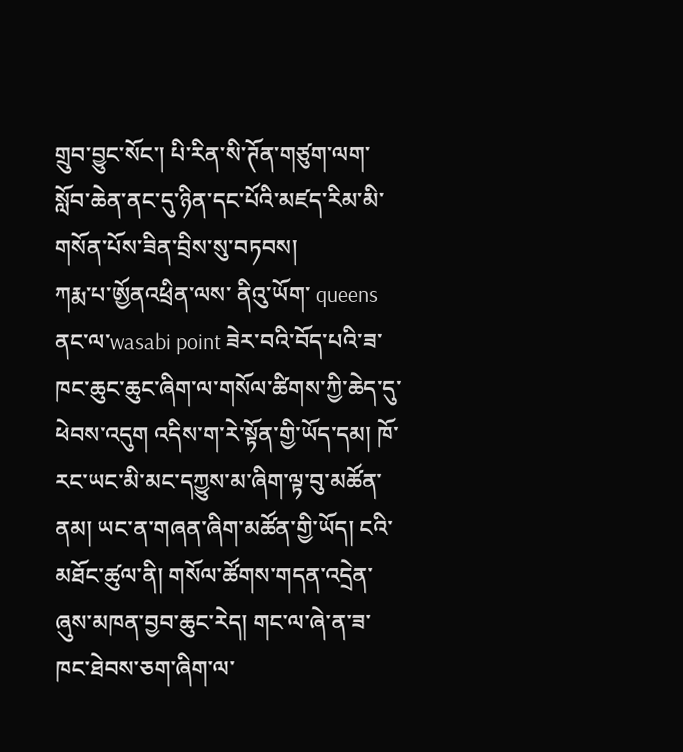གྲུབ་བྱུང་སོང་། པི་རིན་སི་ཊོན་གཙུག་ལག་སློབ་ཆེན་ནང་དུ་ཉིན་དང་པོའི་མཛད་རིམ་མི་གསོན་པོས་ཟིན་བྲིས་སུ་བཏབས།
ཀརྨ་པ་ཨྱོནའཕྲིན་ལས་ ནིའུ་ཡོག་ queens ནང་ལ་wasabi point ཟེར་བའི་བོད་པའི་ཟ་ཁང་ཆུང་ཆུང་ཞིག་ལ་གསོལ་ཚིགས་ཀྱི་ཆེད་དུ་ཕེབས་འདུག འདིས་ག་རེ་སྟོན་གྱི་ཡོད་དམ། ཁོ་རང་ཡང་མི་མང་དཀྱུས་མ་ཞིག་ལྟ་བུ་མཚོན་ནམ། ཡང་ན་གཞན་ཞིག་མཚོན་གྱི་ཡོད། ངའི་མཐོང་ཚུལ་ནི། གསོལ་ཚོགས་གདན་འདྲེན་ཞུས་མཁན་བྱབ་ཆུང་རེད། གང་ལ་ཞེ་ན་ཟ་ཁང་ཐེབས་ཅག་ཞིག་ལ་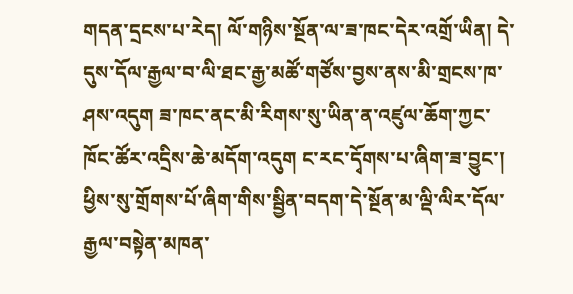གདན་དྲངས་པ་རེད། ལོ་གཉིས་སྔོན་ལ་ཟ་ཁང་དེར་འགྲོ་ཡིན། དེ་དུས་དོལ་རྒྱལ་བ་ལི་ཐང་རྒྱ་མཚོ་གཙོས་བྱས་ནས་མི་གྲངས་ཁ་ཤས་འདུག ཟ་ཁང་ནང་མི་རིགས་སུ་ཡིན་ན་འཛུལ་ཆོག་ཀྱང་ཁོང་ཚོར་འདྲིས་ཆེ་མདོག་འདུག ང་རང་དྭོགས་པ་ཞིག་ཟ་བྱུང་། ཕྱིས་སུ་གྲོགས་པོ་ཞིག་གིས་སྦྱིན་བདག་དེ་སྔོན་མ་ལྡི་ལིར་དོལ་རྒྱལ་བསྟེན་མཁན་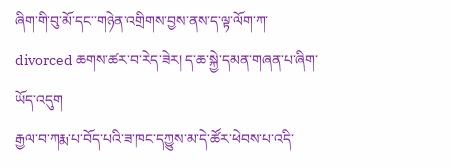ཞིག་གི་བུ་མོ་དང་་གཉེན་འགྲིགས་བྱས་ནས་ད་ལྟ་ལོག་ཀ་divorced ཆགས་ཚར་བ་རེད་ཟེར། ད་ཆ་སྐྱེ་དམན་གཞན་པ་ཞིག་ཡོད་འདུག
རྒྱལ་བ་ཀརྨ་པ་བོད་པའི་ཟ་ཁང་དཀྱུས་མ་དེ་ཚོར་ཕེབས་པ་འདི་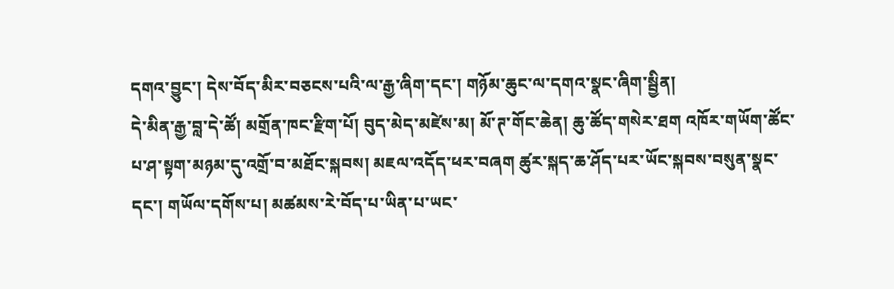དགའ་བྱུང་། དེས་བོད་མིར་བཅངས་པའི་ལ་རྒྱ་ཞིག་དང་། གཉོམ་ཆུང་ལ་དགའ་སྣང་ཞིག་སྦྱིན།
དེ་མིན་རྒྱ་བླ་དེ་ཚོ། མགྲོན་ཁང་རྫིག་པོ། བུད་མེད་མཛེས་མ། མོ་ཊ་གོང་ཆེན། ཆུ་ཚོད་གསེར་ཐག འཁོར་གཡོག་ཚོང་པ་ཤ་སྟག་མཉམ་དུ་འགྲོ་བ་མཐོང་སྐབས། མཇལ་འདོད་ཕར་བཞག ཚུར་སྐད་ཆ་ཤོད་པར་ཡོང་སྐབས་བསུན་སྣང་དང་། གཡོལ་དགོས་པ། མཚམས་རེ་བོད་པ་ཡིན་པ་ཡང་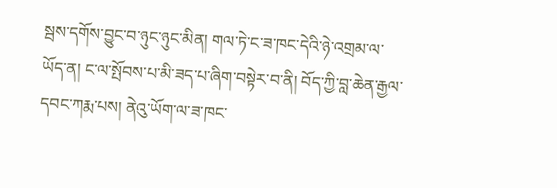སྦས་དགོས་བྱུང་བ་ཉུང་ཉུང་མིན། གལ་ཏེ་ང་ཟ་ཁང་དེའི་ཉེ་འགྲམ་ལ་ཡོད་ན། ང་ལ་སྤོབས་པ་མི་ཟད་པ་ཞིག་བསྟེར་བ་ནི། བོད་ཀྱི་བླ་ཆེན་རྒྱལ་དབང་ཀརྨ་པས། ནེའུ་ཡོག་ལ་ཟ་ཁང་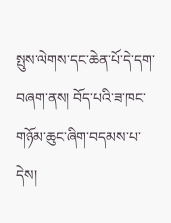སྤུས་ལེགས་དང་ཆེན་པོ་དེ་དག་བཞག་ནས། བོད་པའི་ཟ་ཁང་གཉོམ་ཆུང་ཞིག་བདམས་པ་དེས།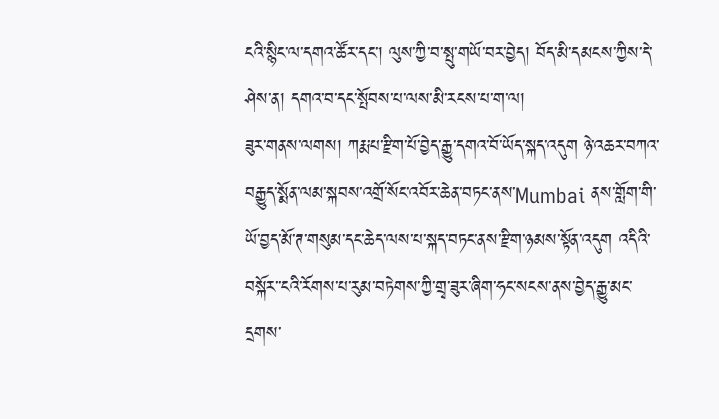ངའི་སྙིང་ལ་དགའ་ཚོར་དང་། ལུས་ཀྱི་བ་སྤུ་གཡོ་བར་བྱེད། བོད་མི་དམངས་ཀྱིས་དེ་ཤེས་ན། དགའ་བ་དང་སྤོབས་པ་ལས་མི་རངས་པ་ག་ལ།
ཟུར་གནས་ལགས། ཀརྨ་པ་རྫིག་པོ་བྱེད་རྒྱུ་དགའ་བོ་ཡོད་སྐད་འདུག ཉེ་འཆར་བཀའ་བརྒྱུད་སྨོན་ལམ་སྐབས་འགྲོ་སོང་འབོར་ཆེན་བཏང་ནས་Mumbai ནས་གློག་གི་ཡོ་བྱད་མོ་ཊ་གསུམ་དང་ཆེད་ལས་པ་སྐད་བཏང་ནས་རྫིག་ཉམས་སྟོན་འདུག འདིའི་བསྐོར་་ངའི་རོགས་པ་རུམ་བཏེགས་ཀྱི་གྲྭ་ཟུར་ཞིག་ཧང་སངས་ནས་བྱེད་རྒྱུ་མང་དྲགས་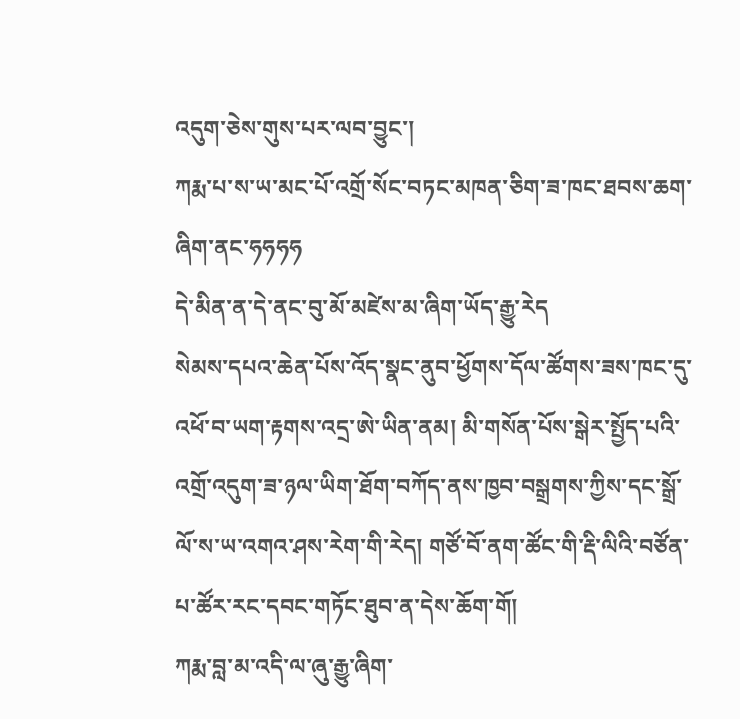འདུག་ཅེས་གུས་པར་ལབ་བྱུང་།
ཀརྨ་པ་ས་ཡ་མང་པོ་འགྲོ་སོང་བཏང་མཁན་ཅིག་ཟ་ཁང་ཐབས་ཆག་ཞིག་ནང་ཧཧཧཧ
དེ་མིན་ན་དེ་ནང་བུ་མོ་མཛེས་མ་ཞིག་ཡོད་རྒྱུ་རེད
སེམས་དཔའ་ཆེན་པོས་འོད་སྣང་ནུབ་ཕྱོགས་དོལ་ཚོགས་ཟས་ཁང་དུ་འཕོ་བ་ཡག་རྟགས་འདྲ་ཨེ་ཡིན་ནམ། མི་གསོན་པོས་སྒེར་སྤྱོད་པའི་འགྲོ་འདུག་ཟ་ཉལ་ཡིག་ཐོག་བཀོད་ནས་ཁྱབ་བསྒྲགས་ཀྱིས་དང་སྒྲོ་ལོ་ས་ཡ་འགའ་ཤས་རེག་གི་རེད། གཙོ་བོ་ནག་ཚོང་གི་རྡི་ལིའི་བཙོན་པ་ཚོར་རང་དབང་གཏོང་ཐུབ་ན་དེས་ཆོག་གོ།
ཀརྨ་བླ་མ་འདི་ལ་ཞུ་རྒྱུ་ཞིག་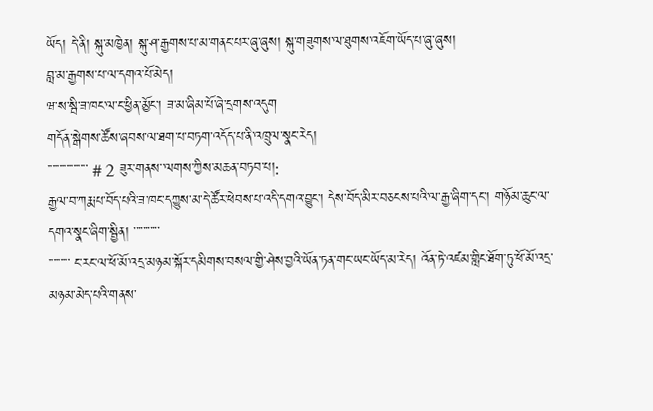ཡོད། དེ་ནི། སྐུ་མཁྱེན། སྐུ་ཤ་རྒྱགས་པ་མ་གནང་པར་ཞུ་ཞུས། སྐུ་གཟུགས་ལ་ཐུགས་འཇོག་ཡོད་པ་ཞུ་ཞུས།
བླ་མ་རྒྱགས་པ་ལ་དགའ་པོ་མེད།
ཝ་ས་སྦི་ཟ་ཁང་ལ་ང་ཕྱིན་མྱོང་། ཟ་མ་ཞིམ་པོ་ཞེ་དྲགས་འདུག
གདོན་སྒེགས་ཚོས་ཞབས་ལ་ཐག་པ་བཏག་འདོད་པ་ནི་འཁྲུལ་སྣང་རེད།
་་་་་་་་་་་་་་་་་ # 2 ཟུར་གནས་་ལགས་ཀྱིས་མཆན་བཏབ་པ།:
རྒྱལ་བ་ཀརྨ་པ་བོད་པའི་ཟ་ཁང་དཀྱུས་མ་དེ་ཚོར་ཕེབས་པ་འདི་དགའ་བྱུང་། དེས་བོད་མིར་བཅངས་པའི་ལ་རྒྱ་ཞིག་དང་། གཉོམ་ཆུང་ལ་དགའ་སྣང་ཞིག་སྦྱིན། ་་་་་་་་་་་
་་་་་་་་་ ང་རང་ལ་ཕོ་མོ་འདྲ་མཉམ་སྐོར་དམིགས་བསལ་གྱི་ཤེས་བྱའི་ཡོན་ཏན་གང་ཡང་ཡོད་མ་རེད། འོན་ཏེ་འཛམ་གླིང་ཐོག་ཏུ་ཕོ་མོ་འདྲ་མཉམ་མེད་པའི་གནས་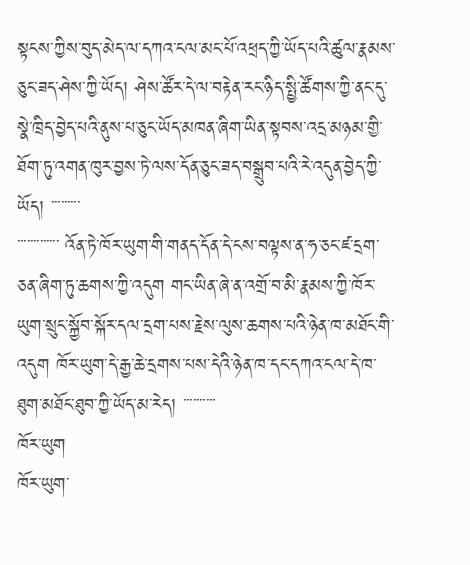སྟངས་ཀྱིས་བུད་མེད་ལ་དཀའ་ངལ་མང་པོ་འཕྲད་ཀྱི་ཡོད་པའི་ཚུལ་རྣམས་ཅུང་ཟད་ཤེས་ཀྱི་ཡོད། ཤེས་ཚོར་དེ་ལ་བརྟེན་རང་ཉིད་སྤྱི་ཚོགས་ཀྱི་ནང་དུ་སྣེ་ཁྲིད་བྱེད་པའི་ནུས་པ་ཅུང་ཡོད་མཁན་ཞིག་ཡིན་སྟབས་འདྲ་མཉམ་གྱི་ཐོག་ཏུ་འགན་ཁུར་བྱས་ཏེ་ལས་དོན་ཅུང་ཟད་བསྒྲུབ་པའི་རེ་འདུན་བྱེད་ཀྱི་ཡོད། ་་་་་་་་་
་་་་་་་་་་་་་ འོན་ཏེ་ཁོར་ཡུག་གི་གནད་དོན་དེ་ངས་བལྟས་ན་ཧ་ཅང་ཛ་དྲག་ཅན་ཞིག་ཏུ་ཆགས་ཀྱི་འདུག གང་ཡིན་ཞེ་ན་འགྲོ་བ་མི་རྣམས་ཀྱི་ཁོར་ཡུག་སྲུང་སྐྱོབ་སྐོར་དལ་དྲག་པས་རྗེས་ལུས་ཆགས་པའི་ཉེན་ཁ་མཐོང་གི་འདུག ཁོར་ཡུག་དེ་རྒྱ་ཆེ་དྲགས་པས་དེའི་ཉེན་ཁ་དང་དཀའ་ངལ་དེ་ཁ་ཐུག་མཐོང་ཐུབ་ཀྱི་ཡོད་མ་རེད། ་་་་་་་་་་
ཁོར་ཡུག
ཁོར་ཡུག་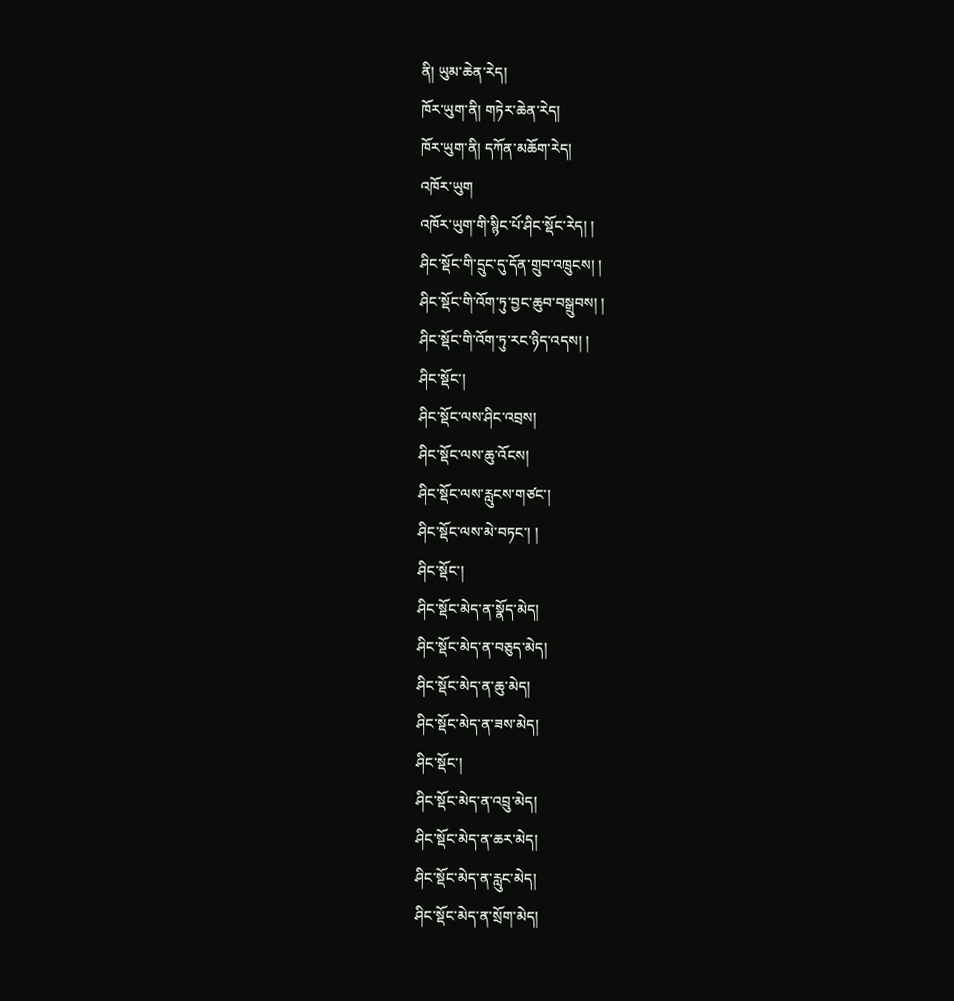ནི། ཡུམ་ཆེན་རེད།
ཁོར་ཡུག་ནི། གཏེར་ཆེན་རེད།
ཁོར་ཡུག་ནི། དཀོན་མཆོག་རེད།
འཁོར་ཡུག
འཁོར་ཡུག་གི་སྙིང་པོ་ཤིང་སྡོང་རེད། །
ཤིང་སྡོང་གི་དྲུང་དུ་དོན་གྲུབ་འཁྲུངས། །
ཤིང་སྡོང་གི་འོག་ཏུ་བྱང་ཆུབ་བསྒྲུབས། །
ཤིང་སྡོང་གི་འོག་ཏུ་རང་ཉིད་འདས། །
ཤིང་སྡོང་།
ཤིང་སྡོང་ལས་ཤིང་འབྲས།
ཤིང་སྡོང་ལས་ཆུ་འོངས།
ཤིང་སྡོང་ལས་རླུངས་གཙང་།
ཤིང་སྡོང་ལས་མེ་བཏང་། །
ཤིང་སྡོང་།
ཤིང་སྡོང་མེད་ན་སྣོད་མེད།
ཤིང་སྡོང་མེད་ན་བཅུད་མེད།
ཤིང་སྡོང་མེད་ན་ཆུ་མེད།
ཤིང་སྡོང་མེད་ན་ཟས་མེད།
ཤིང་སྡོང་།
ཤིང་སྡོང་མེད་ན་འབྲུ་མེད།
ཤིང་སྡོང་མེད་ན་ཆར་མེད།
ཤིང་སྡོང་མེད་ན་རླུང་མེད།
ཤིང་སྡོང་མེད་ན་སྲོག་མེད།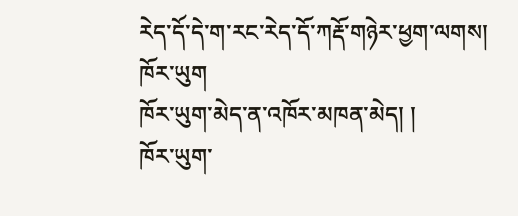རེད་དོ་དེ་ག་རང་རེད་དོ་ཀརྡོ་གཉེར་ཕྱག་ལགས།
ཁོར་ཡུག
ཁོར་ཡུག་མེད་ན་འཁོར་མཁན་མེད། །
ཁོར་ཡུག་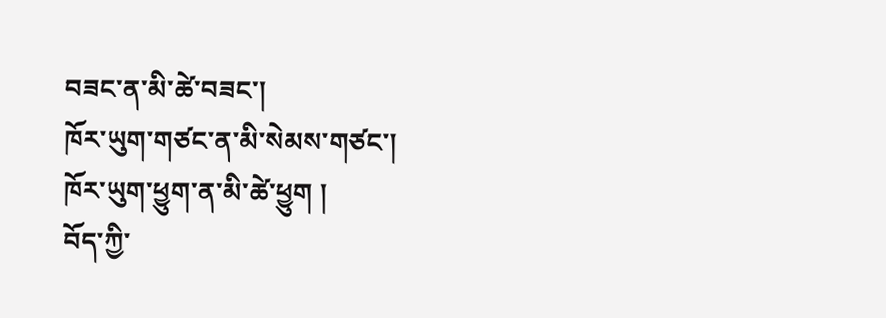བཟང་ན་མི་ཚེ་བཟང་།
ཁོར་ཡུག་གཙང་ན་མི་སེམས་གཙང་།
ཁོར་ཡུག་ཕྱུག་ན་མི་ཚེ་ཕྱུག །
བོད་ཀྱི་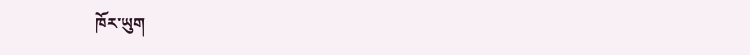ཁོར་ཡུག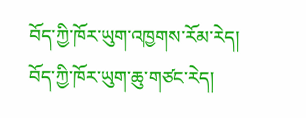བོད་ཀྱི་ཁོར་ཡུག་འཁྱགས་རོམ་རེད།
བོད་ཀྱི་ཁོར་ཡུག་ཆུ་གཙང་རེད།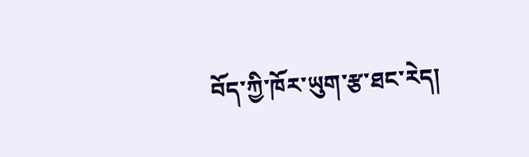བོད་ཀྱི་ཁོར་ཡུག་རྩ་ཐང་རེད།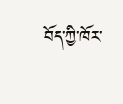བོད་ཀྱི་ཁོར་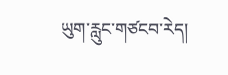ཡུག་རླུང་གཙངབ་རེད།